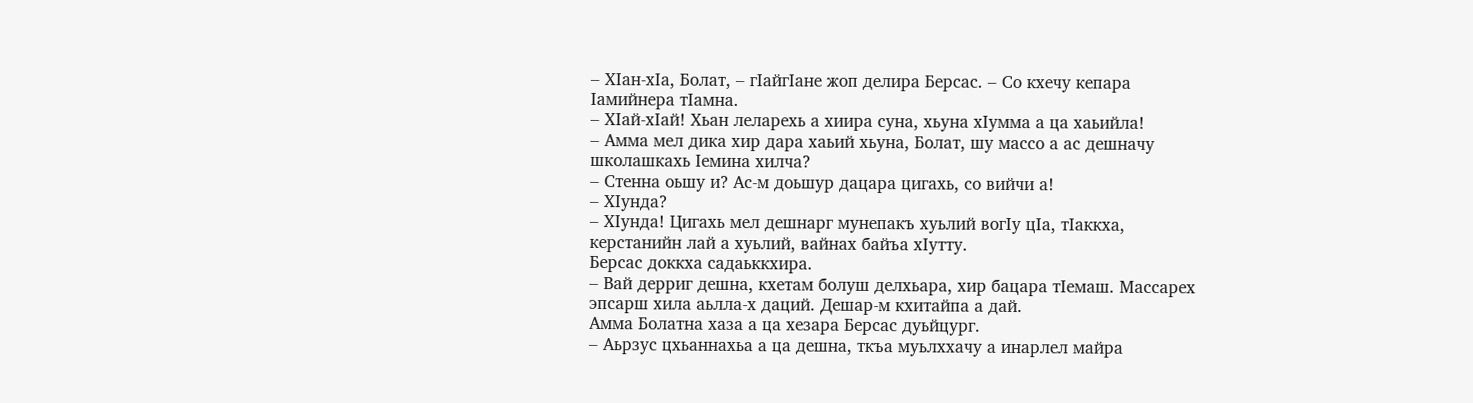– ХIан-хIа, Болат, – гIайгIане жоп делира Берсас. – Со кхечу кепара Iамийнера тIамна.
– ХIай-хIай! Хьан леларехь а хиира суна, хьуна хIумма а ца хаьийла!
– Амма мел дика хир дара хаьий хьуна, Болат, шу массо а ас дешначу школашкахь Iемина хилча?
– Стенна оьшу и? Ас-м доьшур дацара цигахь, со вийчи а!
– ХIунда?
– ХIунда! Цигахь мел дешнарг мунепакъ хуьлий вогIу цIа, тIаккха, керстанийн лай а хуьлий, вайнах байъа хIутту.
Берсас доккха садаьккхира.
– Вай дерриг дешна, кхетам болуш делхьара, хир бацара тIемаш. Массарех эпсарш хила аьлла-х даций. Дешар-м кхитайпа а дай.
Амма Болатна хаза а ца хезара Берсас дуьйцург.
– Аьрзус цхьаннахьа а ца дешна, ткъа муьлххачу а инарлел майра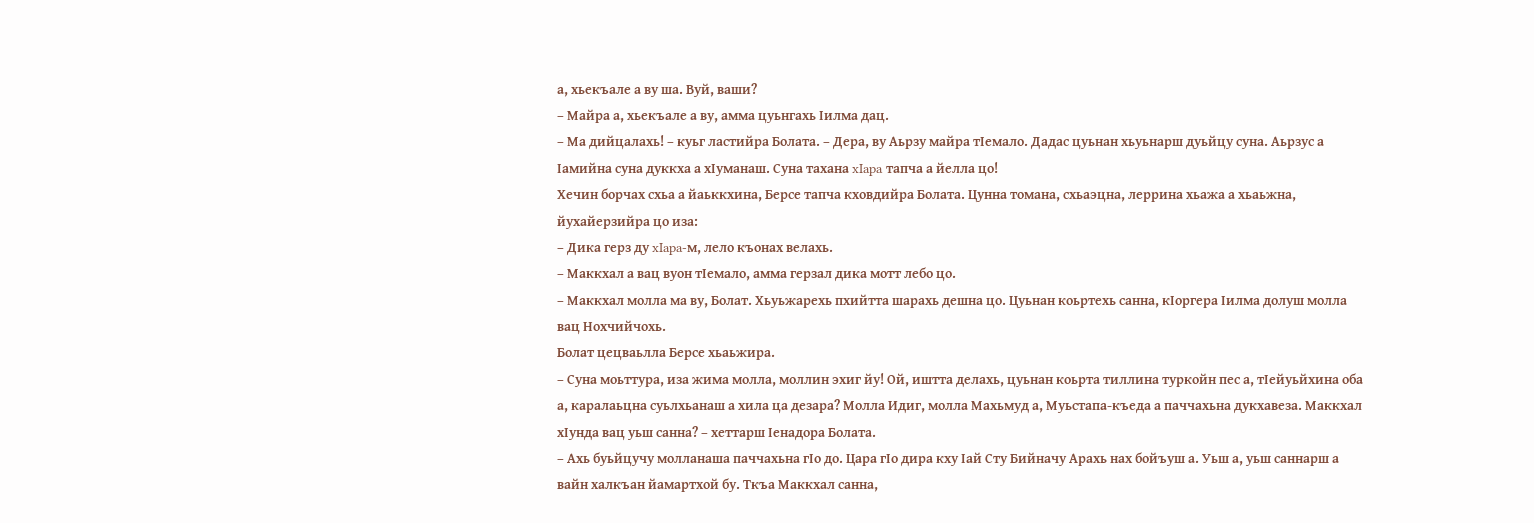а, хьекъале а ву ша. Вуй, ваши?
– Майра а, хьекъале а ву, амма цуьнгахь Iилма дац.
– Ма дийцалахь! – куьг ластийра Болата. – Дера, ву Аьрзу майра тIемало. Дадас цуьнан хьуьнарш дуьйцу суна. Аьрзус а Iамийна суна дуккха а хIуманаш. Суна тахана xIapa тапча а йелла цо!
Хечин борчах схьа а йаьккхина, Берсе тапча кховдийра Болата. Цунна томана, схьаэцна, леррина хьажа а хьаьжна, йухайерзийра цо иза:
– Дика герз ду xIapa-м, лело къонах велахь.
– Маккхал а вац вуон тIемало, амма герзал дика мотт лебо цо.
– Маккхал молла ма ву, Болат. Хьуьжарехь пхийтта шарахь дешна цо. Цуьнан коьртехь санна, кIоргера Iилма долуш молла вац Нохчийчохь.
Болат цецваьлла Берсе хьаьжира.
– Суна моьттура, иза жима молла, моллин эхиг йу! Ой, иштта делахь, цуьнан коьрта тиллина туркойн пес а, тIейуьйхина оба а, каралаьцна суьлхьанаш а хила ца дезара? Молла Идиг, молла Махьмуд а, Муьстапа-къеда а паччахьна дукхавеза. Маккхал хIунда вац уьш санна? – хеттарш Iенадора Болата.
– Ахь буьйцучу молланаша паччахьна гIo до. Цара гIo дира кху Iай Сту Бийначу Арахь нах бойъуш а. Уьш а, уьш саннарш а вайн халкъан йамартхой бу. Ткъа Маккхал санна,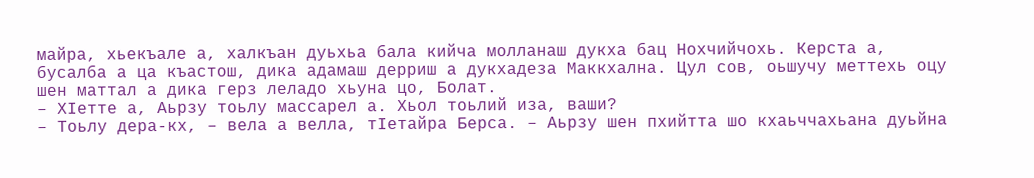майра, хьекъале а, халкъан дуьхьа бала кийча молланаш дукха бац Нохчийчохь. Керста а, бусалба а ца къастош, дика адамаш дерриш а дукхадеза Маккхална. Цул сов, оьшучу меттехь оцу шен маттал а дика герз леладо хьуна цо, Болат.
– ХIетте а, Аьрзу тоьлу массарел а. Хьол тоьлий иза, ваши?
– Тоьлу дера-кх, – вела а велла, тIетайра Берса. – Аьрзу шен пхийтта шо кхаьччахьана дуьйна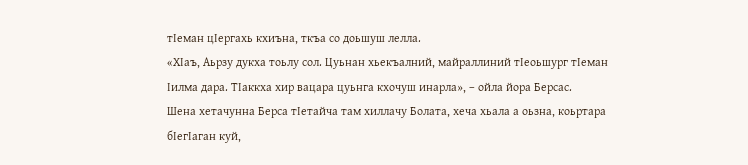тIеман цIергахь кхиъна, ткъа со доьшуш лелла.
«ХIаъ, Аьрзу дукха тоьлу сол. Цуьнан хьекъалний, майраллиний тIеоьшург тIеман Iилма дара. ТIаккха хир вацара цуьнга кхочуш инарла», – ойла йора Берсас.
Шена хетачунна Берса тIетайча там хиллачу Болата, хеча хьала а оьзна, коьртара бIегIаган куй,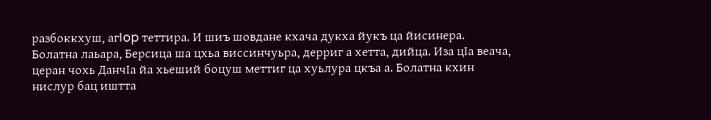разбоккхуш, aгIop теттира. И шиъ шовдане кхача дукха йукъ ца йисинера. Болатна лаьара, Берсица ша цхьа виссинчуьра, дерриг а хетта, дийца. Иза цIа веача, церан чохь ДанчIа йа хьеший боцуш меттиг ца хуьлура цкъа а. Болатна кхин нислур бац иштта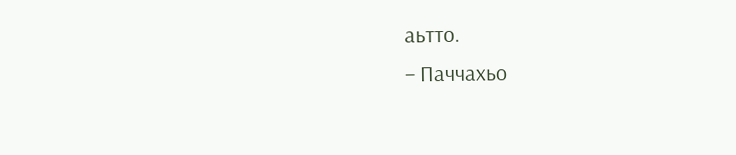аьтто.
– Паччахьо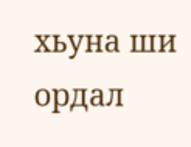хьуна ши ордал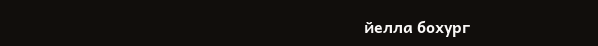йелла бохург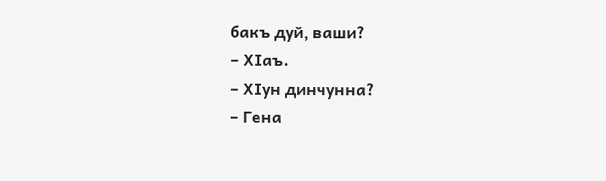бакъ дуй, ваши?
– ХIаъ.
– ХIун динчунна?
– Гена